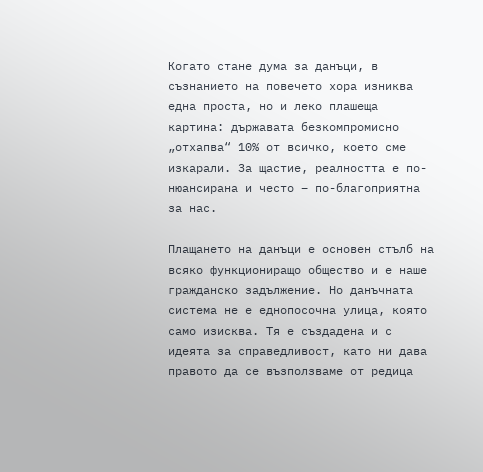Когато стане дума за данъци, в съзнанието на повечето хора изниква една проста, но и леко плашеща картина: държавата безкомпромисно „отхапва“ 10% от всичко, което сме изкарали. За щастие, реалността е по-нюансирана и често – по-благоприятна за нас.

Плащането на данъци е основен стълб на всяко функциониращо общество и е наше гражданско задължение. Но данъчната система не е еднопосочна улица, която само изисква. Тя е създадена и с идеята за справедливост, като ни дава правото да се възползваме от редица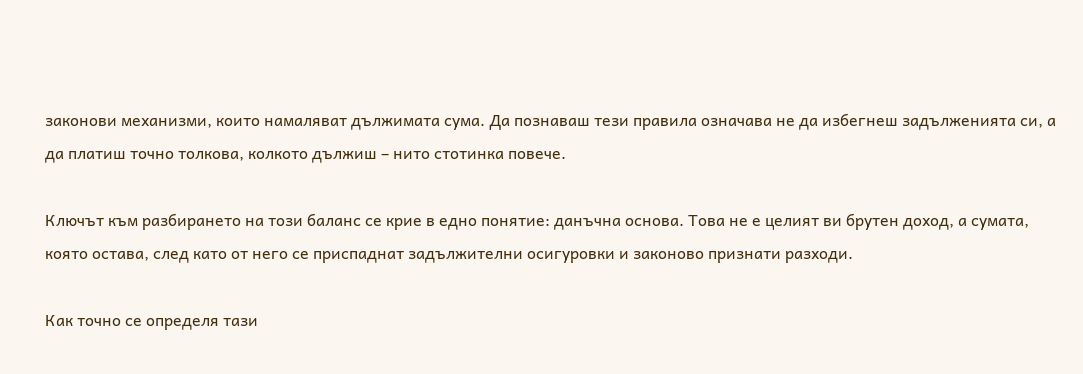законови механизми, които намаляват дължимата сума. Да познаваш тези правила означава не да избегнеш задълженията си, а да платиш точно толкова, колкото дължиш – нито стотинка повече.

Ключът към разбирането на този баланс се крие в едно понятие: данъчна основа. Това не е целият ви брутен доход, а сумата, която остава, след като от него се приспаднат задължителни осигуровки и законово признати разходи.

Как точно се определя тази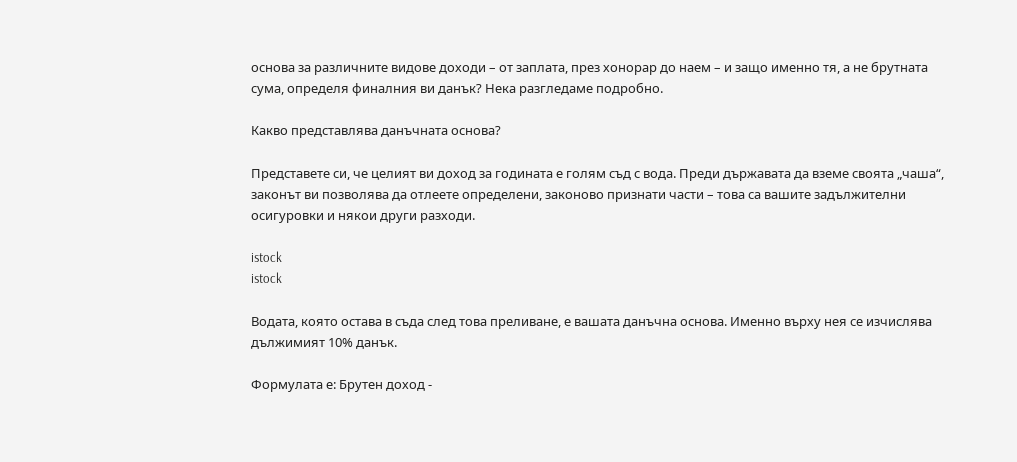основа за различните видове доходи – от заплата, през хонорар до наем – и защо именно тя, а не брутната сума, определя финалния ви данък? Нека разгледаме подробно.

Какво представлява данъчната основа?

Представете си, че целият ви доход за годината е голям съд с вода. Преди държавата да вземе своята „чаша“, законът ви позволява да отлеете определени, законово признати части – това са вашите задължителни осигуровки и някои други разходи.

istock
istock

Водата, която остава в съда след това преливане, е вашата данъчна основа. Именно върху нея се изчислява дължимият 10% данък.

Формулата е: Брутен доход -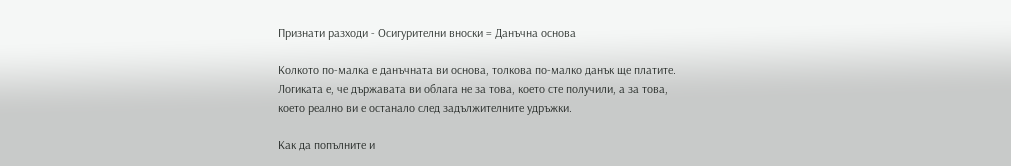Признати разходи - Осигурителни вноски = Данъчна основа

Колкото по-малка е данъчната ви основа, толкова по-малко данък ще платите. Логиката е, че държавата ви облага не за това, което сте получили, а за това, което реално ви е останало след задължителните удръжки.

Как да попълните и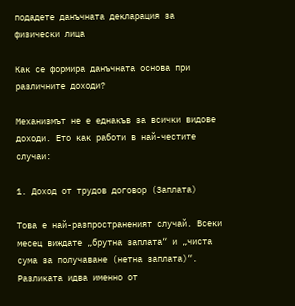подадете данъчната декларация за физически лица

Как се формира данъчната основа при различните доходи?

Механизмът не е еднакъв за всички видове доходи. Ето как работи в най-честите случаи:

1. Доход от трудов договор (Заплата)

Това е най-разпространеният случай. Всеки месец виждате „брутна заплата“ и „чиста сума за получаване (нетна заплата)“. Разликата идва именно от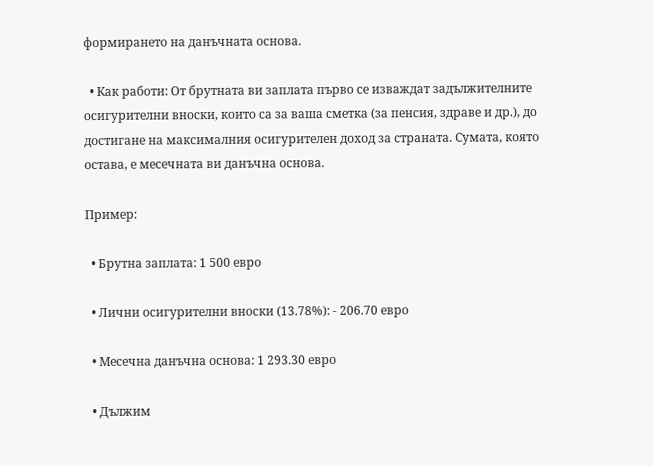формирането на данъчната основа.

  • Как работи: От брутната ви заплата първо се изваждат задължителните осигурителни вноски, които са за ваша сметка (за пенсия, здраве и др.), до достигане на максималния осигурителен доход за страната. Сумата, която остава, е месечната ви данъчна основа.

Пример:

  • Брутна заплата: 1 500 евро

  • Лични осигурителни вноски (13.78%): - 206.70 евро

  • Месечна данъчна основа: 1 293.30 евро

  • Дължим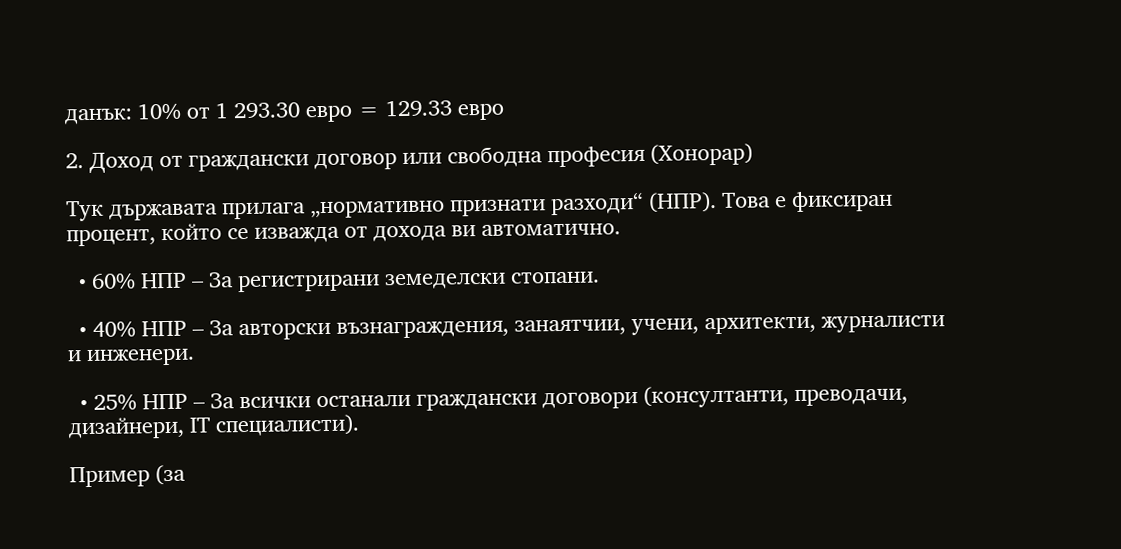данък: 10% от 1 293.30 евро = 129.33 евро

2. Доход от граждански договор или свободна професия (Хонорар)

Тук държавата прилага „нормативно признати разходи“ (НПР). Това е фиксиран процент, който се изважда от дохода ви автоматично.

  • 60% НПР – За регистрирани земеделски стопани.

  • 40% НПР – За авторски възнаграждения, занаятчии, учени, архитекти, журналисти и инженери.

  • 25% НПР – За всички останали граждански договори (консултанти, преводачи, дизайнери, IT специалисти).

Пример (за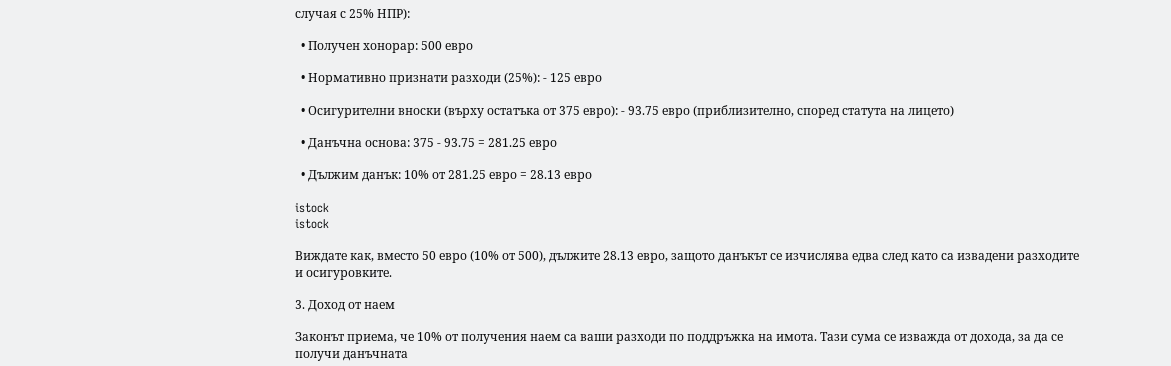случая с 25% НПР):

  • Получен хонорар: 500 евро

  • Нормативно признати разходи (25%): - 125 евро

  • Осигурителни вноски (върху остатъка от 375 евро): - 93.75 евро (приблизително, според статута на лицето)

  • Данъчна основа: 375 - 93.75 = 281.25 евро

  • Дължим данък: 10% от 281.25 евро = 28.13 евро

istock
istock

Виждате как, вместо 50 евро (10% от 500), дължите 28.13 евро, защото данъкът се изчислява едва след като са извадени разходите и осигуровките.

3. Доход от наем

Законът приема, че 10% от получения наем са ваши разходи по поддръжка на имота. Тази сума се изважда от дохода, за да се получи данъчната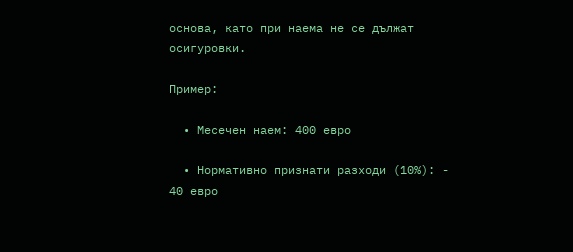основа, като при наема не се дължат осигуровки.

Пример:

  • Месечен наем: 400 евро

  • Нормативно признати разходи (10%): - 40 евро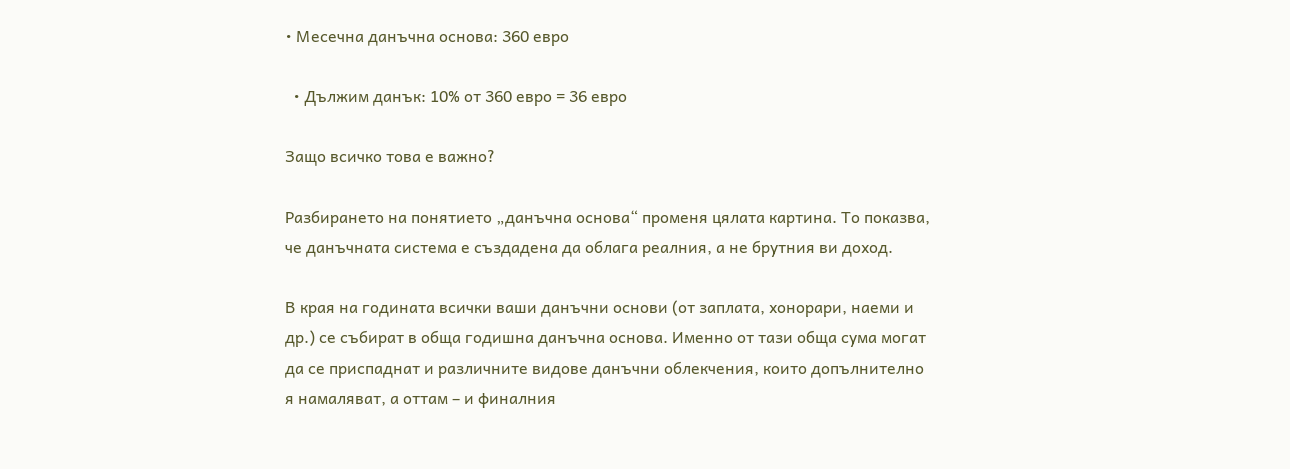• Месечна данъчна основа: 360 евро

  • Дължим данък: 10% от 360 евро = 36 евро

Защо всичко това е важно?

Разбирането на понятието „данъчна основа“ променя цялата картина. То показва, че данъчната система е създадена да облага реалния, а не брутния ви доход.

В края на годината всички ваши данъчни основи (от заплата, хонорари, наеми и др.) се събират в обща годишна данъчна основа. Именно от тази обща сума могат да се приспаднат и различните видове данъчни облекчения, които допълнително я намаляват, а оттам – и финалния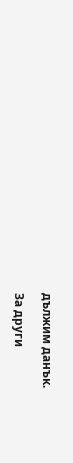дължим данък.

За други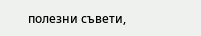полезни съвети,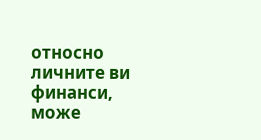относно личните ви финанси, може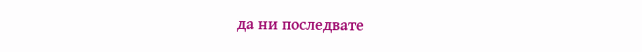да ни последвате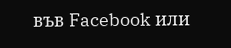във Facebook или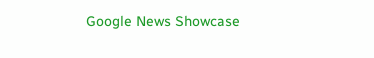Google News Showcase